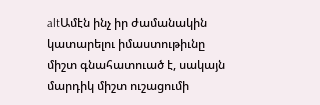altԱմէն ինչ իր ժամանակին կատարելու իմաստութիւնը միշտ գնահատուած է, սակայն մարդիկ միշտ ուշացումի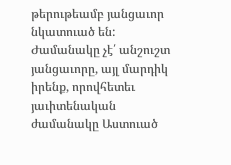թերութեամբ յանցաւոր նկատուած են: Ժամանակը չէ՛ անշուշտ յանցաւորը, այլ մարդիկ իրենք, որովհետեւ յաւիտենական ժամանակը Աստուած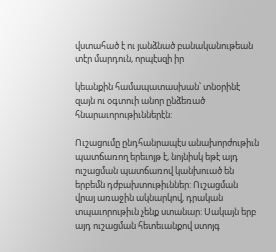վստահած է ու յանձնած բանականութեան տէր մարդուն, որպէսզի իր

կեանքին համապատասխան՝ տնօրինէ զայն ու օգտուի անոր ընձեռած հնարաւորութիւններէն:

Ուշացումը ընդհանրապէս անախորժութիւն պատճառող երեւոյթ է, նոյնիսկ եթէ այդ ուշացման պատճառով կանխուած են երբեմն դժբախտութիւններ: Ուշացման վրայ առաջին ակնարկով, դրական տպաւորութիւն չենք ստանար: Սակայն երբ այդ ուշացման հետեւանքով ստոյգ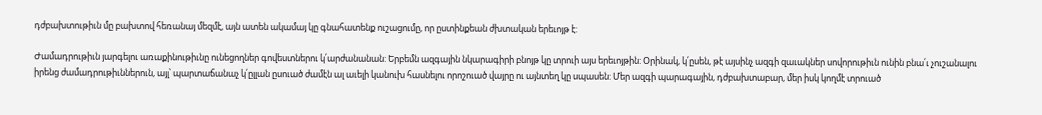դժբախտութիւն մը բախտով հեռանայ մեզմէ, այն ատեն ակամայ կը գնահատենք ուշացումը, որ ըստինքեան ժխտական երեւոյթ է:

Ժամադրութիւն յարգելու առաքինութիւնը ունեցողներ գովեստներու կ՛արժանանան: Երբեմն ազգային նկարագիրի բնոյթ կը տրուի այս երեւոյթին: Օրինակ, կ՛ըսեն, թէ այսինչ ազգի զաւակներ սովորութիւն ունին բնա՛ւ չուշանալու իրենց ժամադրութիւններուն, այլ՝ պարտաճանաչ կ՛ըլլան ըսուած ժամէն ալ աւելի կանուխ հասնելու որոշուած վայրը ու այնտեղ կը սպասեն: Մեր ազգի պարագային, դժբախտաբար, մեր իսկ կողմէ տրուած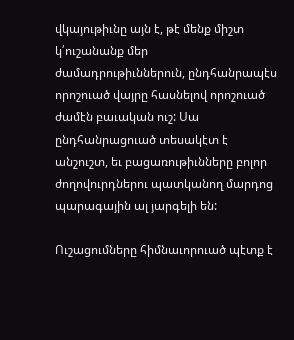վկայութիւնը այն է, թէ մենք միշտ կ՛ուշանանք մեր ժամադրութիւններուն, ընդհանրապէս որոշուած վայրը հասնելով որոշուած ժամէն բաւական ուշ: Սա ընդհանրացուած տեսակէտ է անշուշտ, եւ բացառութիւնները բոլոր ժողովուրդներու պատկանող մարդոց պարագային ալ յարգելի են:

Ուշացումները հիմնաւորուած պէտք է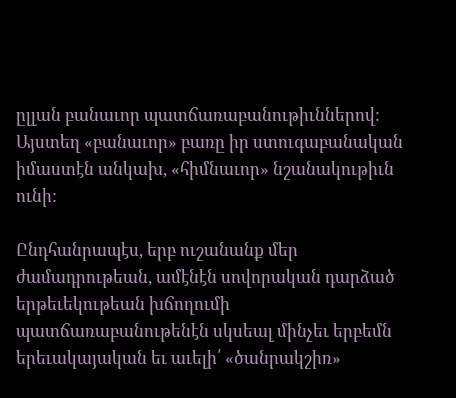ըլլան բանաւոր պատճառաբանութիւններով: Այստեղ «բանաւոր» բառը իր ստուգաբանական իմաստէն անկախ, «հիմնաւոր» նշանակութիւն ունի:

Ընդհանրապէս, երբ ուշանանք մեր ժամադրութեան, ամէնէն սովորական դարձած երթեւեկութեան խճողումի պատճառաբանութենէն սկսեալ մինչեւ երբեմն երեւակայական եւ աւելի՛ «ծանրակշիռ»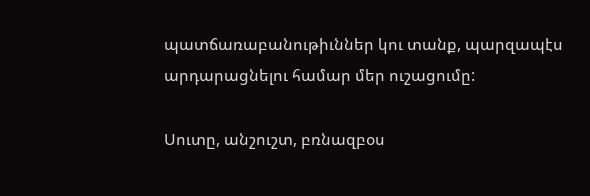պատճառաբանութիւններ կու տանք, պարզապէս արդարացնելու համար մեր ուշացումը:

Սուտը, անշուշտ, բռնազբօս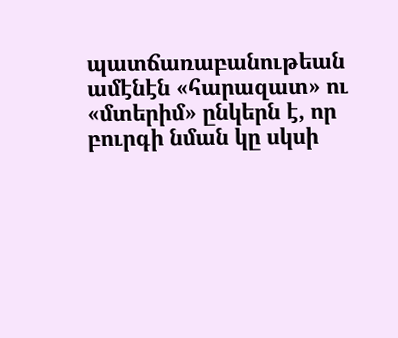պատճառաբանութեան ամէնէն «հարազատ» ու «մտերիմ» ընկերն է, որ բուրգի նման կը սկսի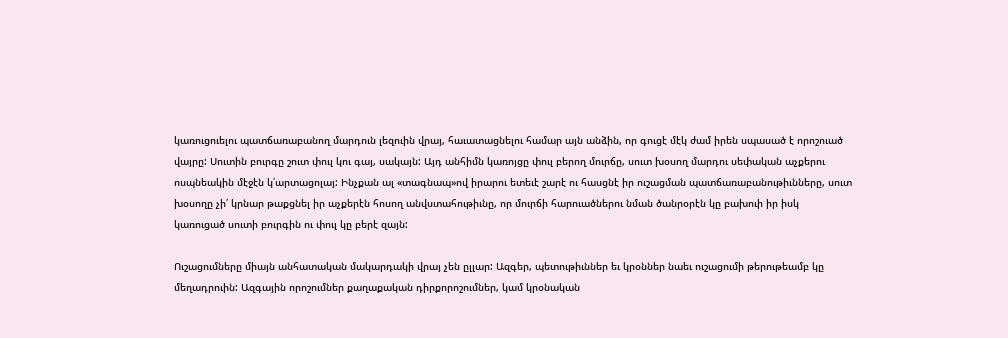կառուցուելու պատճառաբանող մարդուն լեզուին վրայ, հաւատացնելու համար այն անձին, որ գուցէ մէկ ժամ իրեն սպասած է որոշուած վայրը: Սուտին բուրգը շուտ փուլ կու գայ, սակայն: Այդ անհիմն կառոյցը փուլ բերող մուրճը, սուտ խօսող մարդու սեփական աչքերու ոսպնեակին մէջէն կ՛արտացոլայ: Ինչքան ալ «տագնապ»ով իրարու ետեւէ շարէ ու հասցնէ իր ուշացման պատճառաբանութիւնները, սուտ խօսողը չի՛ կրնար թաքցնել իր աչքերէն հոսող անվստահութիւնը, որ մուրճի հարուածներու նման ծանրօրէն կը բախուի իր իսկ կառուցած սուտի բուրգին ու փուլ կը բերէ զայն:

Ուշացումները միայն անհատական մակարդակի վրայ չեն ըլլար: Ազգեր, պետութիւններ եւ կրօններ նաեւ ուշացումի թերութեամբ կը մեղադրուին: Ազգային որոշումներ քաղաքական դիրքորոշումներ, կամ կրօնական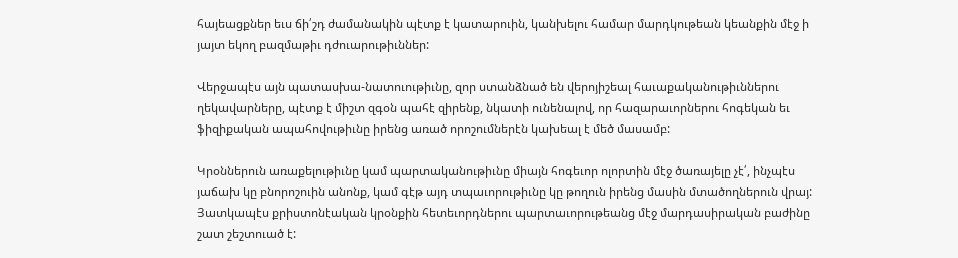հայեացքներ եւս ճի՛շդ ժամանակին պէտք է կատարուին, կանխելու համար մարդկութեան կեանքին մէջ ի յայտ եկող բազմաթիւ դժուարութիւններ:

Վերջապէս այն պատասխա-նատուութիւնը, զոր ստանձնած են վերոյիշեալ հաւաքականութիւններու ղեկավարները, պէտք է միշտ զգօն պահէ զիրենք, նկատի ունենալով, որ հազարաւորներու հոգեկան եւ ֆիզիքական ապահովութիւնը իրենց առած որոշումներէն կախեալ է մեծ մասամբ:

Կրօններուն առաքելութիւնը կամ պարտականութիւնը միայն հոգեւոր ոլորտին մէջ ծառայելը չէ՛, ինչպէս յաճախ կը բնորոշուին անոնք, կամ գէթ այդ տպաւորութիւնը կը թողուն իրենց մասին մտածողներուն վրայ: Յատկապէս քրիստոնէական կրօնքին հետեւորդներու պարտաւորութեանց մէջ մարդասիրական բաժինը շատ շեշտուած է: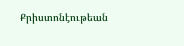Քրիստոնէութեան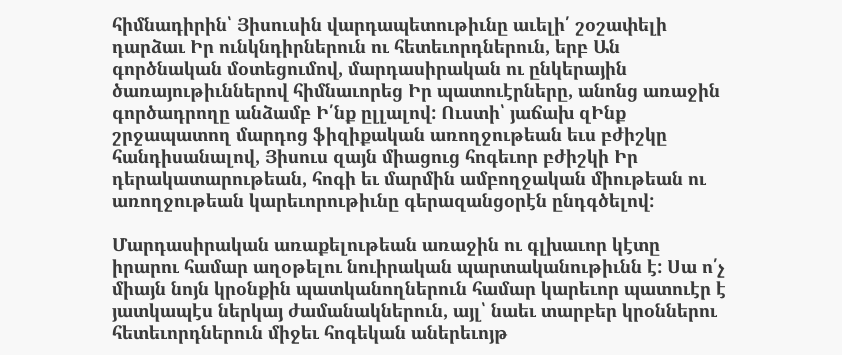հիմնադիրին՝ Յիսուսին վարդապետութիւնը աւելի՛ շօշափելի դարձաւ Իր ունկնդիրներուն ու հետեւորդներուն, երբ Ան գործնական մօտեցումով, մարդասիրական ու ընկերային ծառայութիւններով հիմնաւորեց Իր պատուէրները, անոնց առաջին գործադրողը անձամբ Ի՛նք ըլլալով: Ուստի՝ յաճախ զԻնք շրջապատող մարդոց ֆիզիքական առողջութեան եւս բժիշկը հանդիսանալով, Յիսուս զայն միացուց հոգեւոր բժիշկի Իր դերակատարութեան, հոգի եւ մարմին ամբողջական միութեան ու առողջութեան կարեւորութիւնը գերազանցօրէն ընդգծելով:

Մարդասիրական առաքելութեան առաջին ու գլխաւոր կէտը իրարու համար աղօթելու նուիրական պարտականութիւնն է: Սա ո՛չ միայն նոյն կրօնքին պատկանողներուն համար կարեւոր պատուէր է յատկապէս ներկայ ժամանակներուն, այլ՝ նաեւ տարբեր կրօններու հետեւորդներուն միջեւ հոգեկան աներեւոյթ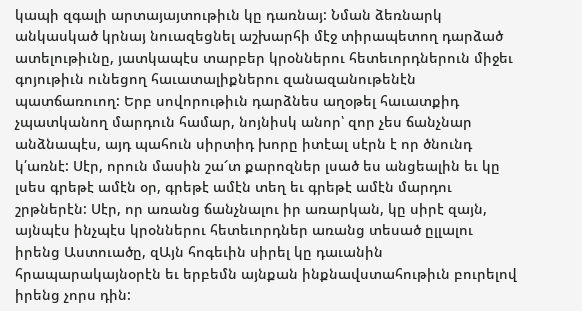կապի զգալի արտայայտութիւն կը դառնայ: Նման ձեռնարկ անկասկած կրնայ նուազեցնել աշխարհի մէջ տիրապետող դարձած ատելութիւնը, յատկապէս տարբեր կրօններու հետեւորդներուն միջեւ գոյութիւն ունեցող հաւատալիքներու զանազանութենէն պատճառուող: Երբ սովորութիւն դարձնես աղօթել հաւատքիդ չպատկանող մարդուն համար, նոյնիսկ անոր՝ զոր չես ճանչնար անձնապէս, այդ պահուն սիրտիդ խորը իտէալ սէրն է որ ծնունդ կ՛առնէ: Սէր, որուն մասին շա՜տ քարոզներ լսած ես անցեալին եւ կը լսես գրեթէ ամէն օր, գրեթէ ամէն տեղ եւ գրեթէ ամէն մարդու շրթներէն: Սէր, որ առանց ճանչնալու իր առարկան, կը սիրէ զայն, այնպէս ինչպէս կրօններու հետեւորդներ առանց տեսած ըլլալու իրենց Աստուածը, զԱյն հոգեւին սիրել կը դաւանին հրապարակայնօրէն եւ երբեմն այնքան ինքնավստահութիւն բուրելով իրենց չորս դին: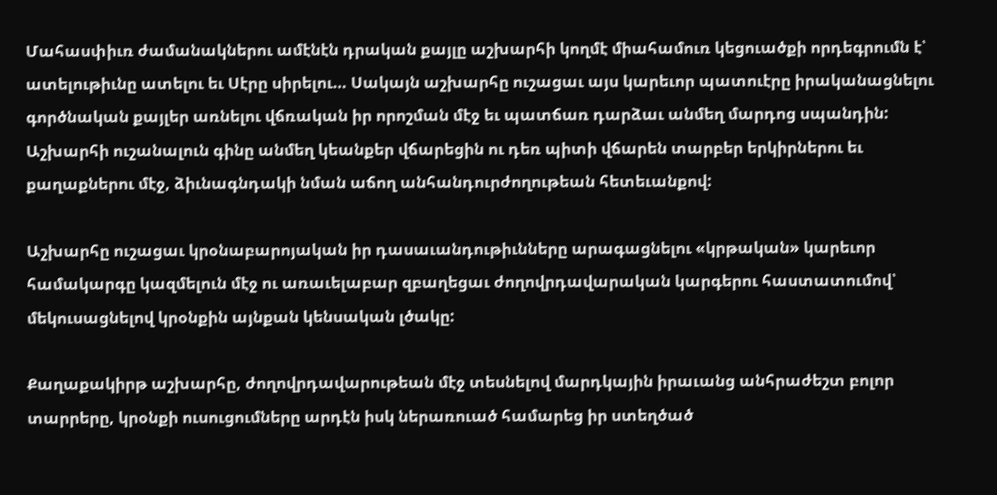Մահասփիւռ ժամանակներու ամէնէն դրական քայլը աշխարհի կողմէ միահամուռ կեցուածքի որդեգրումն է՝ ատելութիւնը ատելու եւ Սէրը սիրելու… Սակայն աշխարհը ուշացաւ այս կարեւոր պատուէրը իրականացնելու գործնական քայլեր առնելու վճռական իր որոշման մէջ եւ պատճառ դարձաւ անմեղ մարդոց սպանդին: Աշխարհի ուշանալուն գինը անմեղ կեանքեր վճարեցին ու դեռ պիտի վճարեն տարբեր երկիրներու եւ քաղաքներու մէջ, ձիւնագնդակի նման աճող անհանդուրժողութեան հետեւանքով:

Աշխարհը ուշացաւ կրօնաբարոյական իր դասաւանդութիւնները արագացնելու «կրթական» կարեւոր համակարգը կազմելուն մէջ ու առաւելաբար զբաղեցաւ ժողովրդավարական կարգերու հաստատումով՝ մեկուսացնելով կրօնքին այնքան կենսական լծակը:

Քաղաքակիրթ աշխարհը, ժողովրդավարութեան մէջ տեսնելով մարդկային իրաւանց անհրաժեշտ բոլոր տարրերը, կրօնքի ուսուցումները արդէն իսկ ներառուած համարեց իր ստեղծած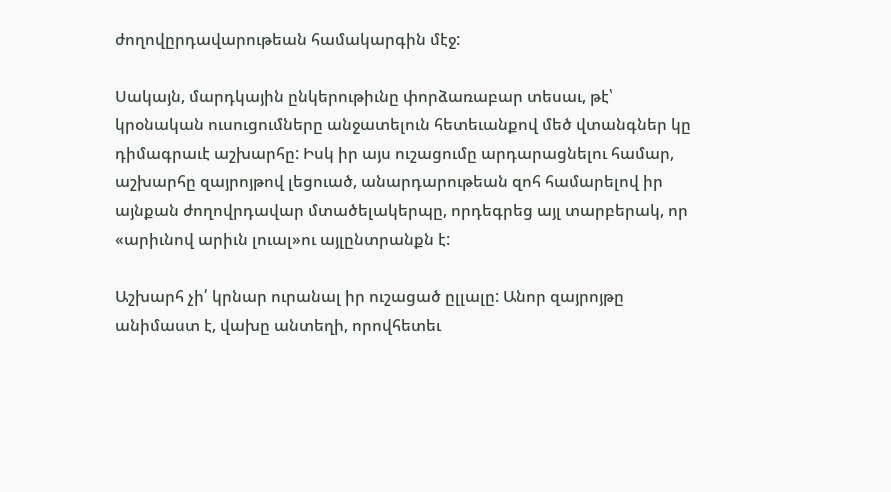ժողովըրդավարութեան համակարգին մէջ:

Սակայն, մարդկային ընկերութիւնը փորձառաբար տեսաւ, թէ՝ կրօնական ուսուցումները անջատելուն հետեւանքով մեծ վտանգներ կը դիմագրաւէ աշխարհը: Իսկ իր այս ուշացումը արդարացնելու համար, աշխարհը զայրոյթով լեցուած, անարդարութեան զոհ համարելով իր այնքան ժողովրդավար մտածելակերպը, որդեգրեց այլ տարբերակ, որ «արիւնով արիւն լուալ»ու այլընտրանքն է:

Աշխարհ չի՛ կրնար ուրանալ իր ուշացած ըլլալը: Անոր զայրոյթը անիմաստ է, վախը անտեղի, որովհետեւ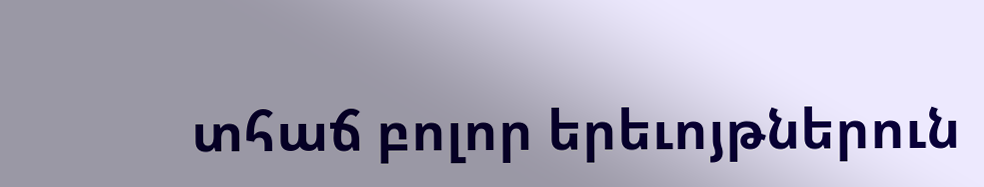տհաճ բոլոր երեւոյթներուն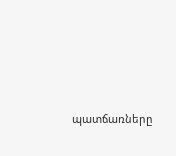պատճառները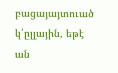բացայայտուած կ՛ըլլային, եթէ ան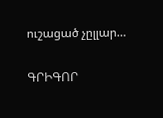ուշացած չըլլար…

ԳՐԻԳՈՐ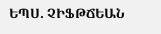ԵՊՍ. ՉԻՖԹՃԵԱՆ